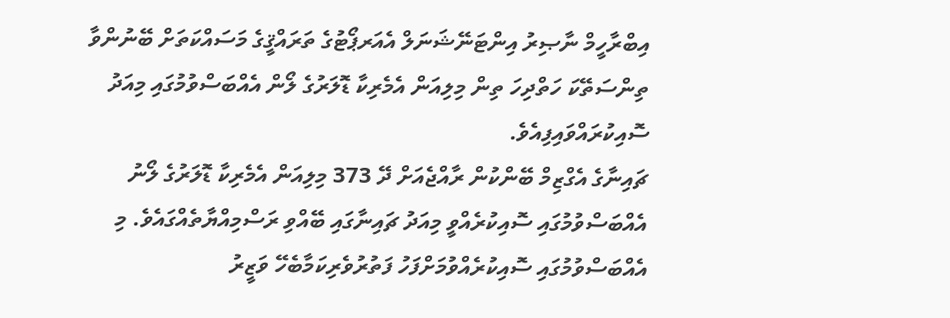އިބްރާހީމް ނާޞިރު އިންޓަނޭޝަނަލް އެއަރޕޯޓުގެ ތަރައްޤީގެ މަސައްކަތަށް ބޭނުންވާ ތިންސަތޭކަ ހަތްދިހަ ތިން މިލިއަން އެމެރިކާ ޑޮލަރުގެ ލޯން އެއްބަސްވުމުގައި މިއަދު ސޮއިކުރައްވައިފިއެވެ.
ޗައިނާގެ އެގްޒިމް ބޭންކުން ރާއްޖެއަށް ދޭ 373 މިލިއަން އެމެރިކާ ޑޮލަރުގެ ލޯނު އެއްބަސްވުމުގައި ސޮއިކުރެއްވީ މިއަދު ޗައިނާގައި ބޭއްވި ރަސްމިއްޔާތެއްގައެވެ. މި އެއްބަސްވުމުގައި ސޮއިކުރެއްވުމަށްފަހު ފަތުރުވެރިކަމާބެހޭ ވަޒީރު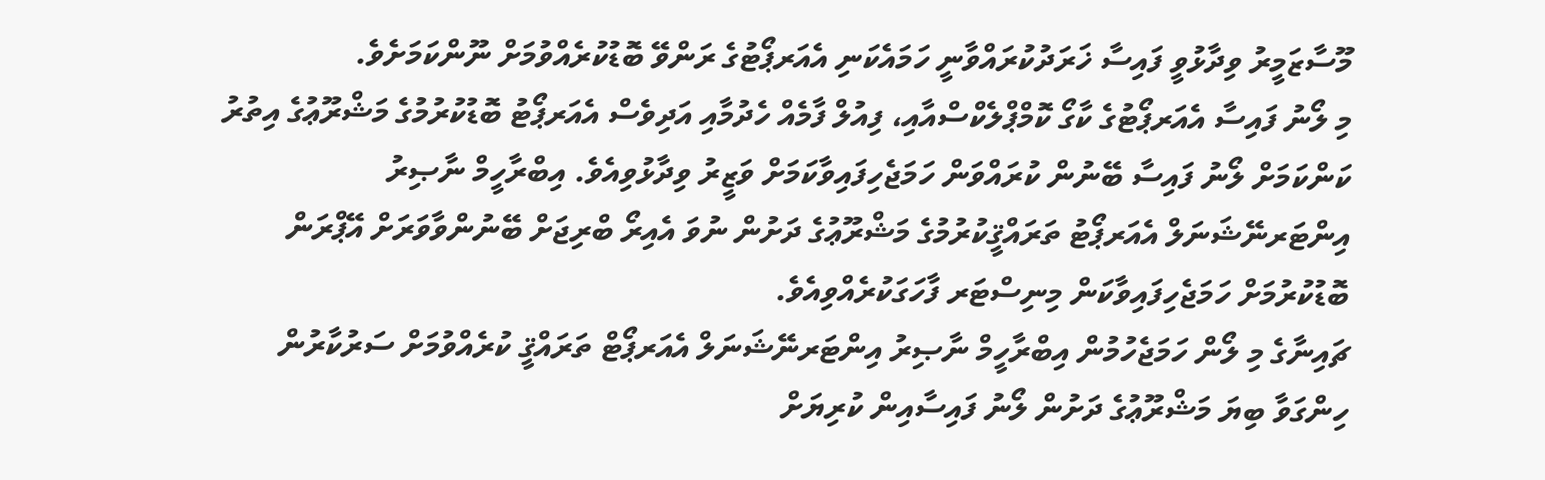މޫސާޒަމީރު ވިދާޅުވީ ފައިސާ ޚަރަދުކުރައްވާނީ ހަމައެކަނި އެއަރޕޯޓުގެ ރަންވޭ ބޮޑުކުރެއްވުމަށް ނޫންކަމަށެވެ.
މި ލޯނު ފައިސާ އެއަރޕޯޓުގެ ކާގޯ ކޮމްޕްލެކްސްއާއި، ފިއުލް ފާމެއް ހެދުމާއި އަދިވެސް އެއަރޕޯޓު ބޮޑުކުރުމުގެ މަޝްރޫޢުގެ އިތުރު ކަންކަމަށް ލޯނު ފައިސާ ބޭނުން ކުރައްވަން ހަމަޖެހިފައިވާކަމަށް ވަޒީރު ވިދާޅުވިއެވެ. އިބްރާހީމް ނާޞިރު އިންޓަރނޭޝަނަލް އެއަރޕޯޓު ތަރައްޤީކުރުމުގެ މަޝްރޫޢުގެ ދަށުން ނުވަ އެއިރޯ ބްރިޖަށް ބޭނުންވާވަރަށް އޭޕްރަން ބޮޑުކުރުމަށް ހަމަޖެހިފައިވާކަން މިނިސްޓަރ ފާހަގަކުރެއްވިއެވެ.
ޗައިނާގެ މި ލޯން ހަމަޖެހުމުން އިބްރާހީމް ނާޞިރު އިންޓަރނޭޝަނަލް އެއަރޕޯޓް ތަރައްޤީ ކުރެއްވުމަށް ސަރުކާރުން ހިންގަވާ ބިޔަ މަޝްރޫޢުގެ ދަށުން ލޯނު ފައިސާއިން ކުރިޔަށް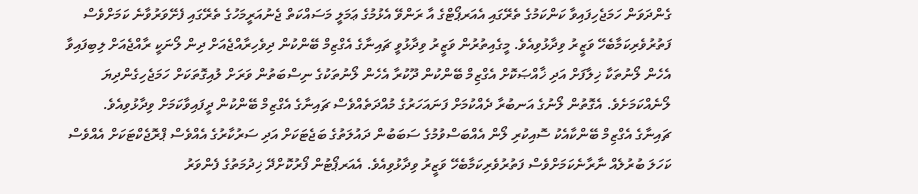ގެންދަވަން ހަމަޖެހިފައިވާ ކަންކަމުގެ ތެރޭގައި އެއަރޕޯޓްގެ އާ ރަންވޭ އެޅުމުގެ ޢަމަލީ މަސައްކަތް ޖެނުއަރީމަހުގެ ތެރޭގައި ފެށޭވަރުވާނެ ކަމަށްވެސް ފަތުރުވެރިކަމާބެހޭ ވަޒީރު ވިދާޅުވިއެވެ. މީގެއިތުރުން ވަޒީރު ވިދާޅުވީ ޗައިނާގެ އެގްޒިމް ބޭންކުން ދިވެހިރާއްޖެއަށް ދިން ލޯނަކީ ރާއްޖެއަށް ލިބިފައިވާ އެހެން ލޯނުތަކާ ޚިލާފަށް އަދި ޚާއްޞަކޮށް އެގްޒިމް ބޭންކުން ދޫކުރާ އެހެން ލޯނުތަކުގެ ނިސްބަތުން ވަރަށް ލުއިގޮތަކަށް ހަމަޖެހިގެންދިޔަ ލޯނެއްކަމަށެވެ. އެގޮތުން ލޯނުގެ އަނބުރާ ދެއްކުމަށް ފަނައަހަރުގެ މުއްދަތެއްވެސް ޗައިނާގެ އެގްޒިމް ބޭންކުން ދީފައިވާކަމަށް ވިދާޅުވިއެވެ.
ޗައިނާގެ އެގްޒިމް ބޭންކާއެކު ސޮއިކުރި ލޯން އެއްބަސްވުމުގެ ސަބަބުން ދައުލަތުގެ ބަޖެޓަކަށް އަދި ސަރުކާރުގެ އެއްވެސް ޕްރޮޖެކްޓަކަށް އެއްވެސް ކަހަލަ ބުރުލެއް ނާރާނެކަމަށްވެސް ފަތުރުވެރިކަމާބެހޭ ވަޒީރު ވިދާޅުވިއެވެ. އެއަރޕޯޓުން ފޯރުކޮށްދޭ ޚިދުމަތުގެ ފެންވަރު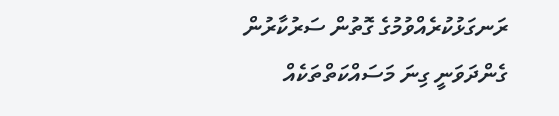ރަނގަޅުކުރެއްވުމުގެ ގޮތުން ސަރުކާރުން ގެންދަވަނީ ގިނަ މަސައްކަތްތަކެއް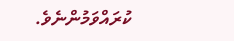ކުރައްވަމުންނެވެ.